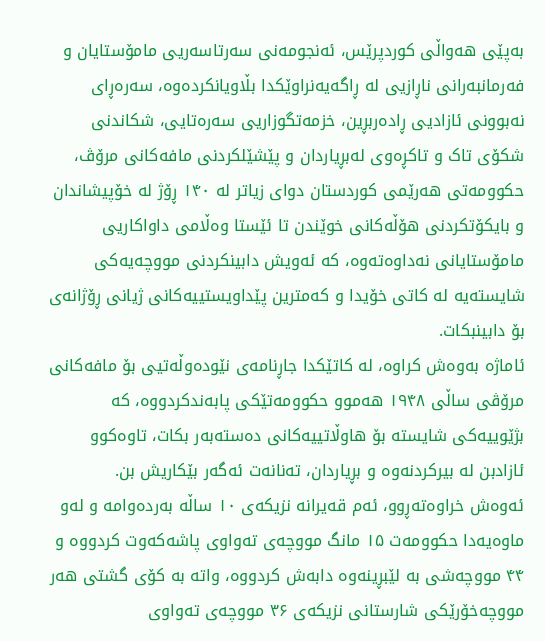بەپێی هەواڵی کوردپرێس، ئەنجومەنی سەرتاسەریی مامۆستایان و فەرمانبەرانی ناڕازیی لە ڕاگەیەنراوێکدا بڵاویانکردەوە، سەرەڕای نەبوونی ئازادیی ڕادەربڕین، خزمەتگوزاریی سەرەتایی، شکاندنی شکۆی تاک و تاکڕەوی لەبڕیاردان و پێشێلکردنی مافەکانی مرۆڤ، حکوومەتی هەرێمی کوردستان دوای زیاتر لە ۱۴۰ ڕۆژ لە خۆپیشاندان و بایکۆتکردنی هۆڵەکانی خوێندن تا ئێستا وەڵامی داواکاریی مامۆستایانی نەداوەتەوە، کە ئەویش دابینکردنی مووچەیەکی شایستەیە لە کاتی خۆیدا و کەمترین پێداویستییەکانی ژیانی ڕۆژانەی بۆ دابینبکات.
ئاماژە بەوەش کراوە، لە کاتێکدا جاڕنامەی نێودەوڵەتیی بۆ مافەکانی مرۆڤی ساڵی ۱۹۴۸ هەموو حکوومەتێکی پابەندکردووە، کە بژێوییەکی شایستە بۆ هاوڵاتییەکانی دەستەبەر بکات، تاوەکوو ئازادبن لە بیرکردنەوە و بڕیاردان، تەنانەت ئەگەر بێکاریش بن.
ئەوەش خراوەتەڕوو، ئەم قەیرانە نزیکەی ۱۰ ساڵە بەردەوامە و لەو ماوەیەدا حکوومەت ۱۵ مانگ مووچەی تەواوی پاشەکەوت کردووە و ۴۴ مووچەشی بە لێبڕینەوە دابەش کردووە، واتە بە کۆی گشتی هەر مووچەخۆرێکی شارستانی نزیکەی ۳۶ مووچەی تەواوی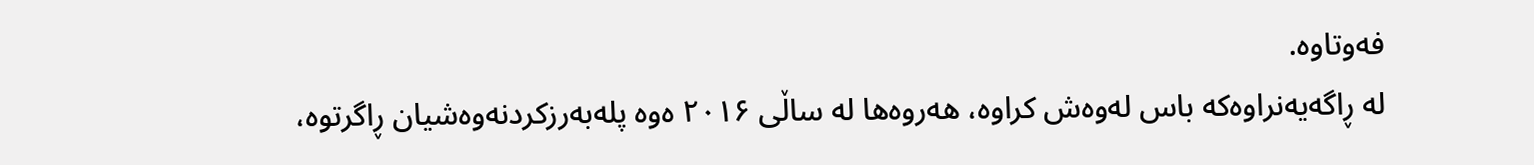فەوتاوە.
لە ڕاگەیەنراوەکە باس لەوەش کراوە، هەروەها لە ساڵی ۲۰۱۶ ەوە پلەبەرزکردنەوەشیان ڕاگرتوە،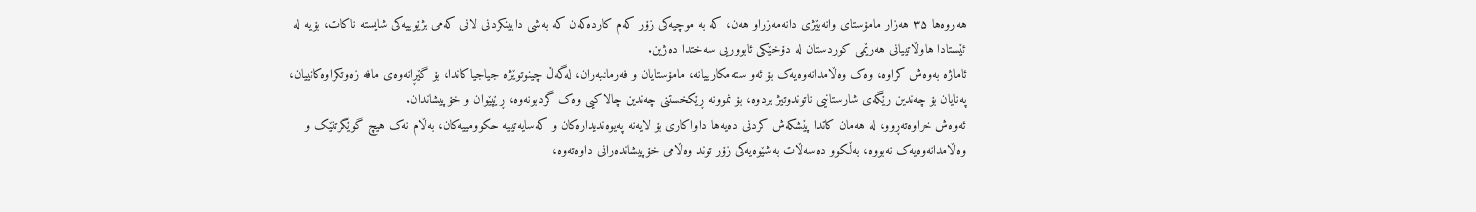هەروەها ۳۵ هەزار مامۆستای وانەبێژی دانەمەزراو هەن، کە بە موچیەکی زۆر کەم کاردەکەن کە بەشی دابینکردنی لانی کەمی بژێوییەکی شایستە ناکات، بۆیە لە ئێستادا هاوڵاتییانی هەرێمی کوردستان لە دۆخێکی ئابووریی سەختدا دەژین.
ئاماژە بەوەش کراوە، وەک وەڵامدانەوەیەک بۆ ئەو ستەمکارییانە، مامۆستایان و فەرمانبەران، لەگەڵ چینوتوێژە جیاجیاکاندا، بۆ گێڕانەوەی مافە زەوتکراوەکانییان، پەنایان بۆ چەندین رێگەی شارستانیی ناتوندوتیژ بردوە، بۆ نموونە ڕێکخستنی چەندین چالاکیی وەک گردبونەوە، ڕێپێوان و خۆپیشاندان.
ئەوەش خراوەتەڕوو، لە هەمان کاتدا پێشکەش کردنی دەیەها داواکاری بۆ لایەنە پەیوەندیدارەکان و کەسایەتییە حکوومییەکان، بەڵام نەک هیچ گوێگرتنێک و وەڵامدانەوەیەک نەبووە، بەڵکوو دەسەڵات بەشێوەیەکی زۆر توند وەڵامی خۆپیشاندەرانی داوەتەوە،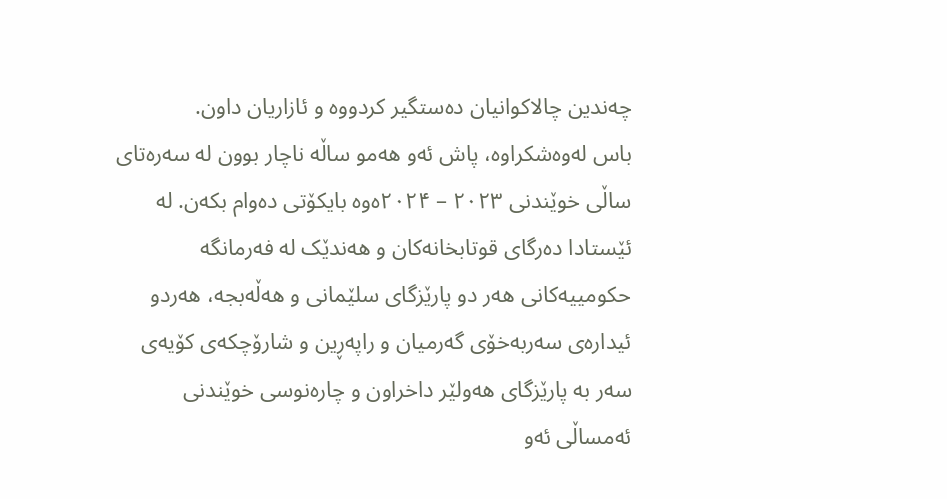چەندین چالاکوانیان دەستگیر کردووە و ئازاریان داون.
باس لەوەشکراوە، پاش ئەو هەمو ساڵە ناچار بوون لە سەرەتای ساڵی خوێندنی ۲۰۲۳ – ۲۰۲۴ەوە بایکۆتی دەوام بکەن. لە ئێستادا دەرگای قوتابخانەکان و هەندێک لە فەرمانگە حکومییەکانی هەر دو پارێزگای سلێمانی و هەڵەبجە، هەردو ئیدارەی سەربەخۆی گەرمیان و راپەڕین و شارۆچکەی کۆیەی سەر بە پارێزگای هەولێر داخراون و چارەنوسی خوێندنی ئەمساڵی ئەو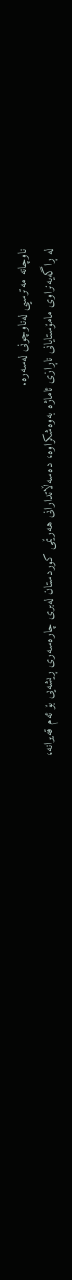ناوچانە مەترسیی لەناوچونی لەسەرە.
لە ڕاگەیەنراوی مامۆستایانی ناڕازی ئاماژە بەوەشکراوە، دەسەڵاتدارانی هەرێمی کوردستان لەبری چارەسەری ڕیشەیی بۆ ئەم قەیرانە،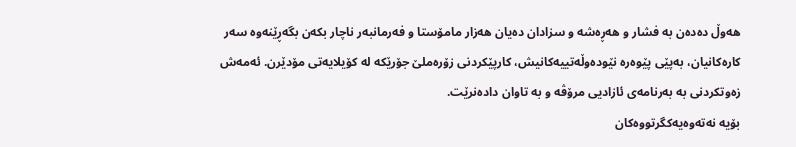هەوڵ دەدەن بە فشار و هەڕەشە و سزادان دەیان هەزار مامۆستا و فەرمانبەر ناچار بکەن بگەڕێنەوە سەر کارەکانیان، بەپێی پێوەرە نێودەوڵەتییەکانیش، کارپێکردنی زۆرەملێ جۆرێکە لە کۆیلایەتی مۆدێرن. ئەمەش زەوتکردنی بە بەرنامەی ئازادیی مرۆڤە و بە تاوان دادەنرێت.
بۆیە نەتەوەیەکگرتووەکان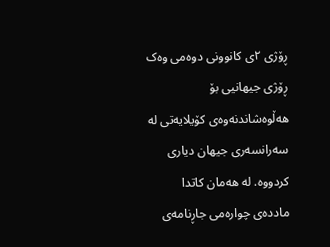ڕۆژی ۲ی کانوونی دوەمی وەک ڕۆژی جیهانیی بۆ هەڵوەشاندنەوەی کۆیلایەتی لە سەرانسەری جیهان دیاری کردووە. لە هەمان کاتدا ماددەی چوارەمی جاڕنامەی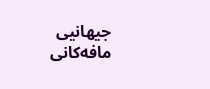جیهانیی مافەکانی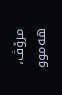مرۆڤ، هەموو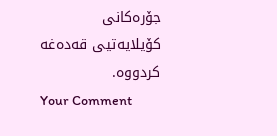جۆرەکانی کۆیلایەتیی قەدەغە کردووە.
Your Comment